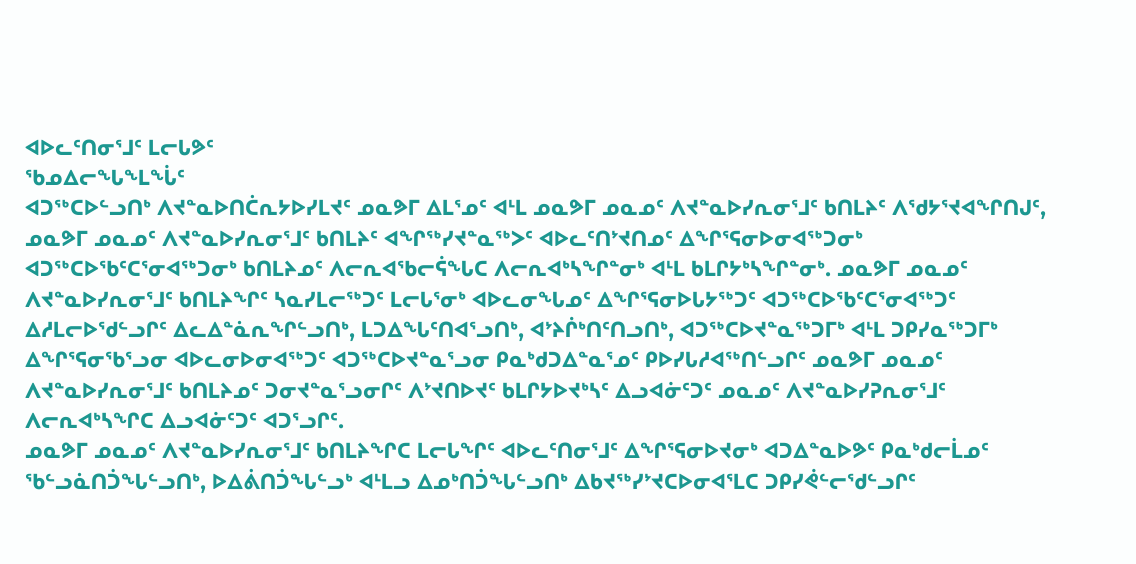ᐊᐅᓚᑦᑎᓂᕐᒧᑦ ᒪᓕᒐᕗᑦ
ᖃᓄᐃᓕᖓᖕᒪᖔᑦ
ᐊᑐᖅᑕᐅᓪᓗᑎᒃ ᐱᔪᓐᓇᐅᑎᑖᕆᔭᐅᓯᒪᔪᑦ ᓄᓇᕗᒥ ᐃᒪᕐᓄᑦ ᐊᒻᒪ ᓄᓇᕗᒥ ᓄᓇᓄᑦ ᐱᔪᓐᓇᐅᓯᕆᓂᕐᒧᑦ ᑲᑎᒪᔨᑦ ᐱᖁᔭᕐᔪᐊᖏᑎᒍᑦ, ᓄᓇᕗᒥ ᓄᓇᓄᑦ ᐱᔪᓐᓇᐅᓯᕆᓂᕐᒧᑦ ᑲᑎᒪᔨᑦ ᐊᖏᖅᓯᔪᓐᓇᖅᐳᑦ ᐊᐅᓚᑦᑎᔾᔪᑎᓄᑦ ᐃᖏᕐᕋᓂᐅᓂᐊᖅᑐᓂᒃ ᐊᑐᖅᑕᐅᖃᑦᑕᕐᓂᐊᖅᑐᓂᒃ ᑲᑎᒪᔨᓄᑦ ᐱᓕᕆᐊᖃᓕᕌᖓᑕ ᐱᓕᕆᐊᒃᓴᖏᓐᓂᒃ ᐊᒻᒪ ᑲᒪᒋᔭᒃᓴᖏᓐᓂᒃ. ᓄᓇᕗᒥ ᓄᓇᓄᑦ ᐱᔪᓐᓇᐅᓯᕆᓂᕐᒧᑦ ᑲᑎᒪᔨᖏᑦ ᓴᓇᓯᒪᓕᖅᑐᑦ ᒪᓕᒐᕐᓂᒃ ᐊᐅᓚᓂᖓᓄᑦ ᐃᖏᕐᕋᓂᐅᒐᔭᖅᑐᑦ ᐊᑐᖅᑕᐅᖃᑦᑕᕐᓂᐊᖅᑐᑦ ᐃᓱᒪᓕᐅᖁᓪᓗᒋᑦ ᐃᓚᐃᓐᓈᕆᖏᓪᓗᑎᒃ, ᒪᑐᐃᖓᑦᑎᐊᕐᓗᑎᒃ, ᐊᔾᔨᒌᒃᑎᑦᑎᓗᑎᒃ, ᐊᑐᖅᑕᐅᔪᓐᓇᖅᑐᒥᒃ ᐊᒻᒪ ᑐᑭᓯᓇᖅᑐᒥᒃ ᐃᖏᕐᕋᓂᖃᕐᓗᓂ ᐊᐅᓚᓂᐅᓂᐊᖅᑐᑦ ᐊᑐᖅᑕᐅᔪᓐᓇᕐᓗᓂ ᑭᓇᒃᑯᑐᐃᓐᓇᕐᓄᑦ ᑭᐅᓯᒐᓱᐊᖅᑎᓪᓗᒋᑦ ᓄᓇᕗᒥ ᓄᓇᓄᑦ ᐱᔪᓐᓇᐅᓯᕆᓂᕐᒧᑦ ᑲᑎᒪᔨᓄᑦ ᑐᓂᔪᓐᓇᕐᓗᓂᒋᑦ ᐱᔾᔪᑎᐅᔪᑦ ᑲᒪᒋᔭᐅᔪᒃᓴᑦ ᐃᓗᐊᓃᑦᑐᑦ ᓄᓇᓄᑦ ᐱᔪᓐᓇᐅᓯᕈᕆᓂᕐᒧᑦ ᐱᓕᕆᐊᒃᓴᖏᑕ ᐃᓗᐊᓃᑦᑐᑦ ᐊᑐᕐᓗᒋᑦ.
ᓄᓇᕗᒥ ᓄᓇᓄᑦ ᐱᔪᓐᓇᐅᓯᕆᓂᕐᒧᑦ ᑲᑎᒪᔨᖏᑕ ᒪᓕᒐᖏᑦ ᐊᐅᓚᑦᑎᓂᕐᒧᑦ ᐃᖏᕐᕋᓂᐅᔪᓂᒃ ᐊᑐᐃᓐᓇᐅᕗᑦ ᑭᓇᒃᑯᓕᒫᓄᑦ ᖃᓪᓗᓈᑎᑑᖓᓪᓗᑎᒃ, ᐅᐃᕖᑎᑑᖓᓪᓗᒃ ᐊᒻᒪᓗ ᐃᓄᒃᑎᑑᖓᓪᓗᑎᒃ ᐃᑲᔪᖅᓯᔾᔪᑕᐅᓂᐊᕐᒪᑕ ᑐᑭᓯᕚᓪᓕᖁᓪᓗᒋᑦ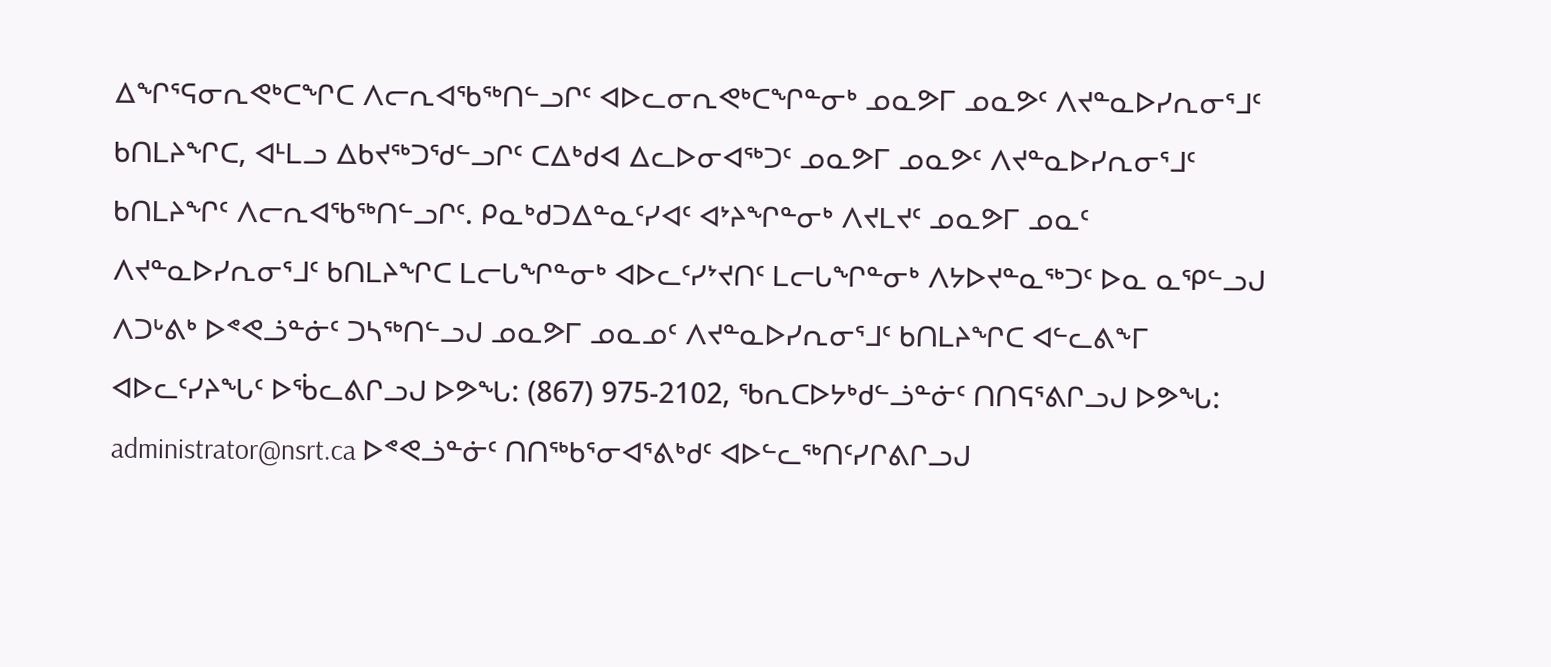ᐃᖏᕐᕋᓂᕆᕙᒃᑕᖏᑕ ᐱᓕᕆᐊᖃᖅᑎᓪᓗᒋᑦ ᐊᐅᓚᓂᕆᕙᒃᑕᖏᓐᓂᒃ ᓄᓇᕗᒥ ᓄᓇᕗᑦ ᐱᔪᓐᓇᐅᓯᕆᓂᕐᒧᑦ ᑲᑎᒪᔨᖏᑕ, ᐊᒻᒪᓗ ᐃᑲᔪᖅᑐᖁᓪᓗᒋᑦ ᑕᐃᒃᑯᐊ ᐃᓚᐅᓂᐊᖅᑐᑦ ᓄᓇᕗᒥ ᓄᓇᕗᑦ ᐱᔪᓐᓇᐅᓯᕆᓂᕐᒧᑦ ᑲᑎᒪᔨᖏᑦ ᐱᓕᕆᐊᖃᖅᑎᓪᓗᒋᑦ. ᑭᓇᒃᑯᑐᐃᓐᓇᑦᓯᐊᑦ ᐊᔾᔨᖏᓐᓂᒃ ᐱᔪᒪᔪᑦ ᓄᓇᕗᒥ ᓄᓇᑦ ᐱᔪᓐᓇᐅᓯᕆᓂᕐᒧᑦ ᑲᑎᒪᔨᖏᑕ ᒪᓕᒐᖏᓐᓂᒃ ᐊᐅᓚᑦᓯᔾᔪᑎᑦ ᒪᓕᒐᖏᓐᓂᒃ ᐱᔭᐅᔪᓐᓇᖅᑐᑦ ᐅᓇ ᓇᕿᓪᓗᒍ ᐱᑐᒡᕕᒃ ᐅᕝᕙᓘᓐᓃᑦ ᑐᓴᖅᑎᓪᓗᒍ ᓄᓇᕗᒥ ᓄᓇᓄᑦ ᐱᔪᓐᓇᐅᓯᕆᓂᕐᒧᑦ ᑲᑎᒪᔨᖏᑕ ᐊᓪᓚᕕᖕᒥ ᐊᐅᓚᑦᓯᔨᖓᑦ ᐅᖄᓚᕕᒋᓗᒍ ᐅᕗᖓ: (867) 975-2102, ᖃᕆᑕᐅᔭᒃᑯᓪᓘᓐᓃᑦ ᑎᑎᕋᕐᕕᒋᓗᒍ ᐅᕗᖓ: administrator@nsrt.ca ᐅᕝᕙᓘᓐᓃᑦ ᑎᑎᖅᑲᕐᓂᐊᕐᕕᒃᑯᑦ ᐊᐅᓪᓚᖅᑎᑦᓯᒋᕕᒋᓗᒍ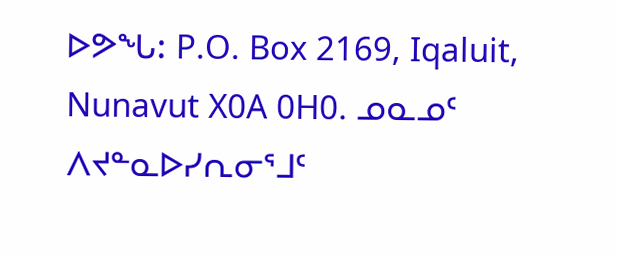ᐅᕗᖓ: P.O. Box 2169, Iqaluit, Nunavut X0A 0H0. ᓄᓇᓄᑦ ᐱᔪᓐᓇᐅᓯᕆᓂᕐᒧᑦ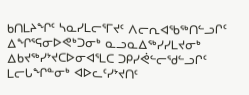ᑲᑎᒪᔨᖏᑦ ᓴᓇᓯᒪᓕᕐᒥᔪᑦ ᐱᓕᕆᐊᖃᖅᑎᓪᓗᒋᑦ ᐃᖏᕐᕋᓂᐅᕙᒃᑐᓂᒃ ᓇᓗᓇᐃᖅᓯᓯᒪᔪᓂᒃ ᐃᑲᔪᖅᓯᔾᔪᑕᐅᓂᐊᕐᒪᑕ ᑐᑭᓯᕚᓪᓕᖁᓪᓗᒋᑦ ᒪᓕᒐᖏᓐᓂᒃ ᐊᐅᓚᑦᓯᔾᔪᑎᑦ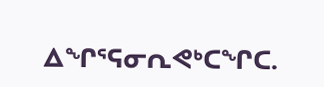ᐃᖏᕐᕋᓂᕆᕙᒃᑕᖏᑕ.